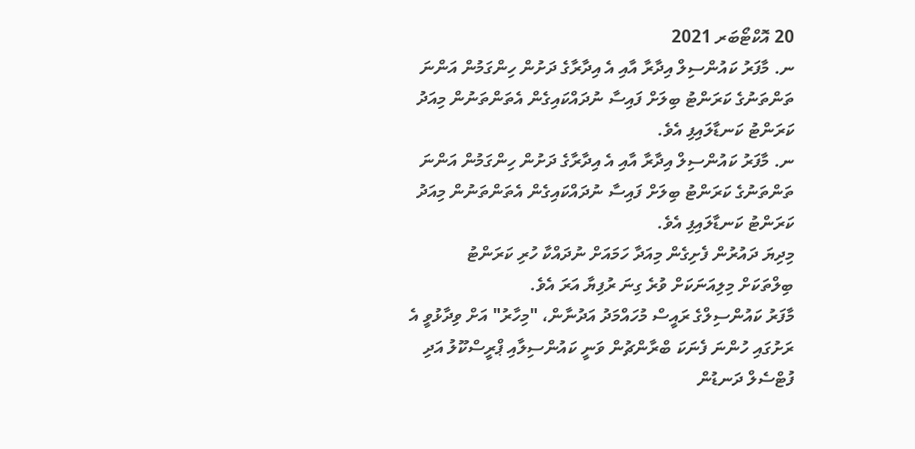20 އޮކްޓޯބަރ 2021
ނ. މާފަރު ކައުންސިލް އިދާރާ އާއި އެ އިދާރާގެ ދަށުން ހިންގަމުން އަންނަ ތަންތަނުގެ ކަރަންޓު ބިލަށް ފައިސާ ނުދައްކައިގެން އެތަންތަނުން މިއަދު ކަރަންޓު ކަނޑާލައިފި އެވެ.
ނ. މާފަރު ކައުންސިލް އިދާރާ އާއި އެ އިދާރާގެ ދަށުން ހިންގަމުން އަންނަ ތަންތަނުގެ ކަރަންޓު ބިލަށް ފައިސާ ނުދައްކައިގެން އެތަންތަނުން މިއަދު ކަރަންޓު ކަނޑާލައިފި އެވެ.
މިދިޔަ ދައުރުން ފެށިގެން މިއަދާ ހަމައަށް ނުދައްކާ ހުރި ކަރަންޓު ބިލްތަކަށް މިލިއަނަކަށް ވުރެ ގިނަ ރުފިޔާ އަރަ އެވެ.
މާފަރު ކައުންސިލްގެ ރައީސް މުހައްމަދު އަދުނާން، "މިހާރު" އަށް ވިދާޅުވީ އެ ރަށުގައި ހުންނަ ފެނަކަ ބްރާންޗުން ވަނީ ކައުންސިލާއި ޕްރީސްކޫލު އަދި ފުޓްސެލް ދަނޑުން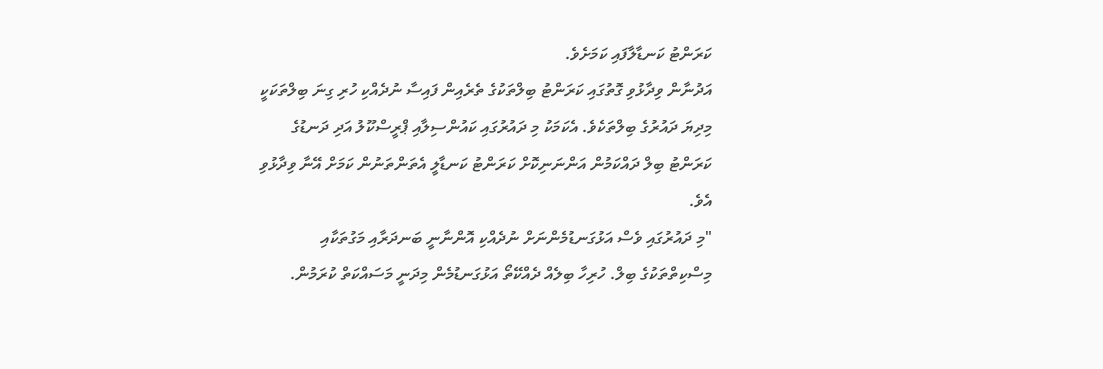ކަރަންޓު ކަނޑާލާފައި ކަމަށެވެ.
އަދުނާން ވިދާޅުވި ގޮތުގައި ކަރަންޓު ބިލްތަކުގެ ތެރެއިން ފައިސާ ނުދެއްކި ހުރި ގިނަ ބިލްތަކަކީ މިދިޔަ ދައުރުގެ ބިލްތަކެވެ. އެކަމަކު މި ދައުރުގައި ކައުންސިލާއި ޕްރީސްކޫލު އަދި ދަނޑުގެ ކަރަންޓު ބިލް ދައްކަމުން އަންނަނިކޮށް ކަރަންޓު ކަނޑާލީ އެތަންތަނުން ކަމަށް އޭނާ ވިދާޅުވި އެވެ.
"މި ދައުރުގައި ވެސް އަޅުގަނޑުމެންނަށް ނުދެއްކި އޮންނާނީ ބަނދަރާއި މަގުތަކާއި މިސްކިތްތަކުގެ ބިލް. ހުރިހާ ބިލެއް ދެއްކޭތޯ އަޅުގަނޑުމެން މިދަނީ މަސައްކަތް ކުރަމުން.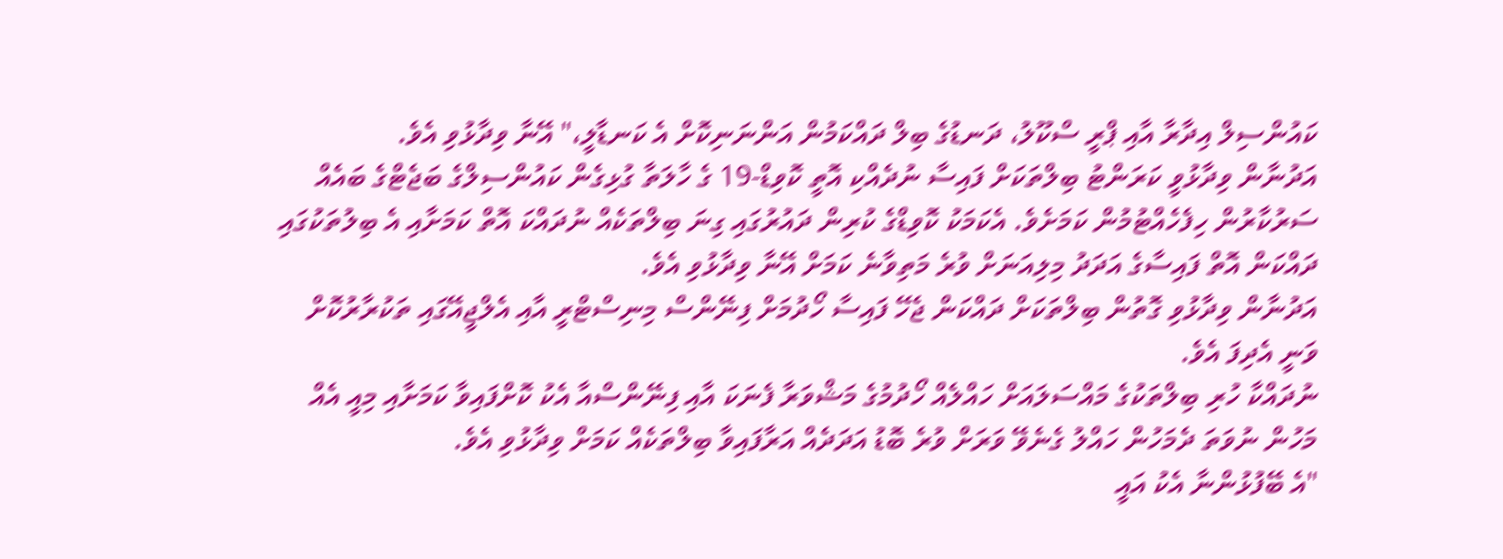ކައުންސިލް އިދާރާ އާއި ޕްރީ ސްކޫލު، ދަނޑުގެ ބިލް ދައްކަމުން އަންނަނިކޮށް އެ ކަނޑާލީ،" އޭނާ ވިދާޅުވި އެވެ.
އަދުނާން ވިދާޅުވީ ކަރަންޓު ބިލްތަކަށް ފައިސާ ނުދެއްކި އޮތީ ކޮވިޑް-19 ގެ ހާލަތާ ގުޅިގެން ކައުންސިލްގެ ބަޖެޓްގެ ބައެއް ސަރުކާރުން ހިފެހެއްޓުމުން ކަމަށެވެ. އެކަމަކު ކޮވިޑްގެ ކުރިން ދައުރުގައި ގިނަ ބިލްތަކެއް ނުދައްކަ އޮތް ކަމަށާއި އެ ބިލުތަކުގައި ދައްކަން އޮތް ފައިސާގެ އަދަދު މިލިއަނަށް ވުރެ މަތިވާނެ ކަމަށް އޭނާ ވިދާޅުވި އެވެ.
އަދުނާން ވިދާޅުވި ގޮތުން ބިލްތަކަށް ދައްކަން ޖެހޭ ފައިސާ ހޯދުމަށް ފިނޭންސް މިނިސްޓްރީ އާއި އެލްޖީއޭގައި ތަކުރާރުކޮށް ވަނީ އެދިފަ އެވެ.
ނުދައްކާ ހުރި ބިލްތަކުގެ މައްސަލައަށް ހައްލެއް ހޯދުމުގެ މަޝްވަރާ ފެނަކަ އާއި ފިނޭންސްއާ އެކު ކޮށްފައިވާ ކަމަށާއި މިއީ އެއް މަހުން ނުވަތަ ދެމަހުން ހައްލު ގެނެވޭ ވަރަށް ވުރެ ބޮޑު އަދަދެއް އަރާފައިވާ ބިލްތަކެއް ކަމަށް ވިދާޅުވި އެވެ.
"އެ ބޭފުޅުންނާ އެކު އައީ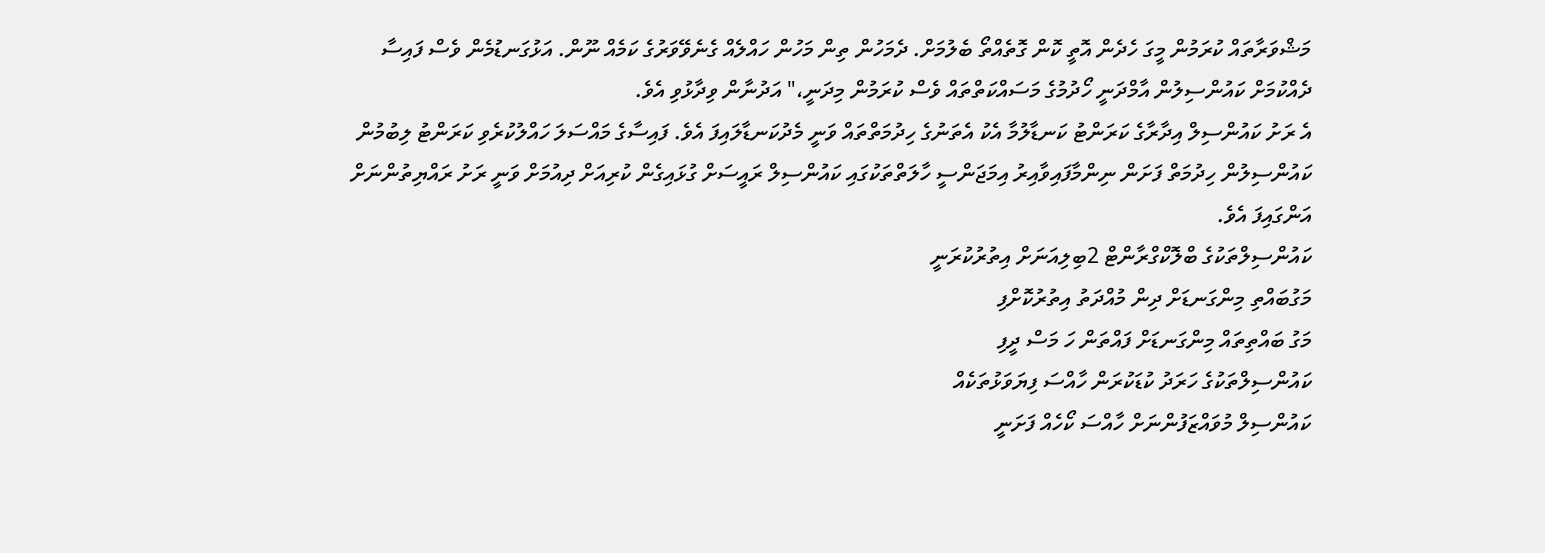މަޝްވަރާތައް ކުރަމުން މީގަ ހެދެން އޮތީ ކޮން ގޮތެއްތޯ ބެލުމަށް. ދެމަހުން ތިން މަހުން ހައްލެއް ގެނެވޭވަރުގެ ކަމެއް ނޫން. އަޅުގަނޑުމެން ވެސް ފައިސާ ދެއްކުމަށް ކައުންސިލުން އާމްދަނީ ހޯދުމުގެ މަސައްކަތްތައް ވެސް ކުރަމުން މިދަނީ،" އަދުނާން ވިދާޅުވި އެވެ.
އެ ރަށު ކައުންސިލް އިދާރާގެ ކަރަންޓު ކަނޑާލުމާ އެކު އެތަނުގެ ހިދުމަތްތައް ވަނީ މެދުކަނޑާލައިފަ އެވެ. ފައިސާގެ މައްސަލަ ހައްލުކުރެވި ކަރަންޓު ލިބުމުން ކައުންސިލުން ހިދުމަތް ފަށަން ނިންމާފައިވާއިރު އިމަޖަންސީ ހާލަތްތަކުގައި ކައުންސިލް ރައީސަށް ގުޅައިގެން ކުރިއަށް ދިއުމަށް ވަނީ ރަށު ރައްޔިތުންނަށް އަންގައިފަ އެވެ.
ކައުންސިލްތަކުގެ ބްލޮކްގްރާންޓް 2ބިލިއަނަށް އިތުރުކުރަނީ
މަގުބައްތި މިންގަނޑަށް ދިން މުއްދަތު އިތުރުކޮށްފި
މަގު ބައްތިތައް މިންގަނޑަށް ފައްތަން ހަ މަސް ދީފި
ކައުންސިލްތަކުގެ ހަރަދު ކުޑަކުރަން ހާއްސަ ފިޔަވަޅުތަކެއް
ކައުންސިލް މުވައްޒަފުންނަށް ހާއްސަ ކޯހެއް ފަށަނީ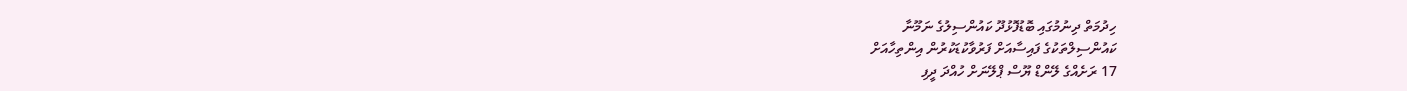ހިދުމަތް ދިނުމުގައި ބޮޑުފޮޅުދޫ ކައުންސިލުގެ ނަމޫނާ
ކައުންސިލްތަކުގެ ފައިސާއަށް ފަރުވާކުޑަކުރުން އިންތިހާއަށް
17 ރަށެއްގެ ލޭންޑް ޔޫސް ޕްލޭނަށް ހުއްދަ ދީފި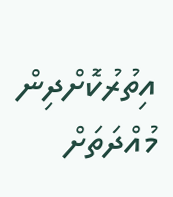އިތުރުކޮށްދިން މުއްދަތަށް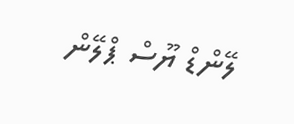ލޭންޑް ޔޫސް ޕްލޭން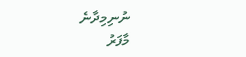ނުނިމިދާނެ
މާފަރު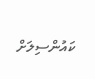ކައުންސިލަށް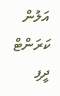އަލުން ކަރަންޓް ދީފި